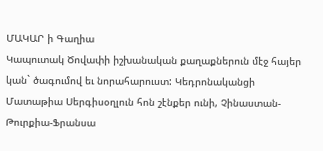ՄԱԿԱՐ ի Գաղիա
Կապուտակ Ծովափի իշխանական քաղաքներուն մէջ հայեր կան` ծագումով եւ նորահարուստ: Կեդրոնականցի Մատաթիա Սերգիսօղլուն հոն շէնքեր ունի, Չինաստան-Թուրքիա-Ֆրանսա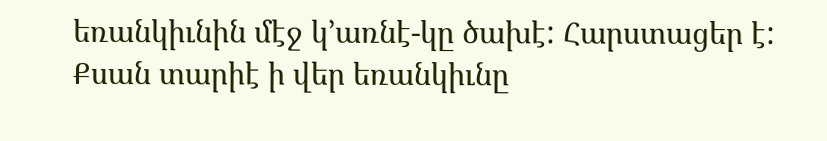եռանկիւնին մէջ կ’առնէ-կը ծախէ: Հարստացեր է:
Քսան տարիէ ի վեր եռանկիւնը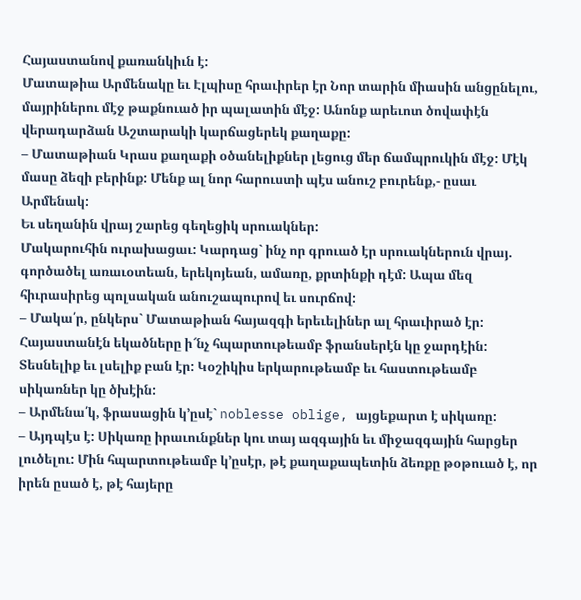Հայաստանով քառանկիւն է:
Մատաթիա Արմենակը եւ Էլպիսը հրաւիրեր էր Նոր տարին միասին անցընելու, մայրիներու մէջ թաքնուած իր պալատին մէջ: Անոնք արեւոտ ծովափէն վերադարձան Աշտարակի կարճացերեկ քաղաքը:
– Մատաթիան Կրաս քաղաքի օծանելիքներ լեցուց մեր ճամպրուկին մէջ: Մէկ մասը ձեզի բերինք: Մենք ալ նոր հարուստի պէս անուշ բուրենք,- ըսաւ Արմենակ:
Եւ սեղանին վրայ շարեց գեղեցիկ սրուակներ:
Մակարուհին ուրախացաւ: Կարդաց` ինչ որ գրուած էր սրուակներուն վրայ. գործածել առաւօտեան, երեկոյեան, ամառը, քրտինքի դէմ: Ապա մեզ հիւրասիրեց պոլսական անուշապուրով եւ սուրճով:
– Մակա՛ր, ընկերս` Մատաթիան հայազգի երեւելիներ ալ հրաւիրած էր: Հայաստանէն եկածները ի՜նչ հպարտութեամբ ֆրանսերէն կը ջարդէին: Տեսնելիք եւ լսելիք բան էր: Կօշիկիս երկարութեամբ եւ հաստութեամբ սիկառներ կը ծխէին:
– Արմենա՛կ, ֆրասացին կ’ըսէ` noblesse oblige, այցեքարտ է սիկառը:
– Այդպէս է: Սիկառը իրաւունքներ կու տայ ազգային եւ միջազգային հարցեր լուծելու: Մին հպարտութեամբ կ’ըսէր, թէ քաղաքապետին ձեռքը թօթուած է, որ իրեն ըսած է, թէ հայերը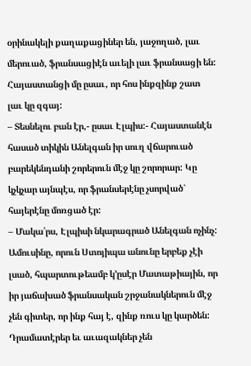օրինակելի քաղաքացիներ են, յաջողած, լաւ մերուած, ֆրանսացիէն աւելի լաւ ֆրանսացի են: Հայաստանցի մը ըսաւ, որ հոս ինքզինք շատ լաւ կը զգայ:
– Տեսնելու բան էր,- ըսաւ Էլպիս:- Հայաստանէն հասած տիկին Անելգան իր սուղ վճարուած բարեկենդանի շորերուն մէջ կը շորորար: Կը կչկչար այնպէս, որ ֆրանսերէնը չսորված` հայերէնը մոռցած էր:
– Մակա՛րս, Էլպիսի նկարագրած Անելգան ոչինչ: Ամուսինը, որուն Ստոյիպա անունը երբեք չէի լսած, հպարտութեամբ կ’ըսէր Մատաթիային, որ իր յաճախած ֆրանսական շրջանակներուն մէջ չեն գիտեր, որ ինք հայ է, զինք ռուս կը կարծեն: Դրամատէրեր եւ աւազակներ չեն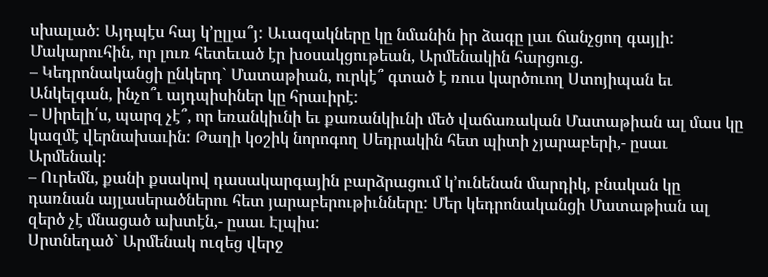սխալած: Այդպէս հայ կ’ըլլա՞յ: Աւազակները կը նմանին իր ձագը լաւ ճանչցող գայլի:
Մակարուհին, որ լուռ հետեւած էր խօսակցութեան, Արմենակին հարցուց.
– Կեդրոնականցի ընկերդ` Մատաթիան, ուրկէ՞ գտած է ռուս կարծուող Ստոյիպան եւ Անկելգան, ինչո՞ւ այդպիսիներ կը հրաւիրէ:
– Սիրելի՛ս, պարզ չէ՞, որ եռանկիւնի եւ քառանկիւնի մեծ վաճառական Մատաթիան ալ մաս կը կազմէ վերնախաւին: Թաղի կօշիկ նորոգող Սեդրակին հետ պիտի չյարաբերի,- ըսաւ Արմենակ:
– Ուրեմն, քանի քսակով դասակարգային բարձրացում կ’ունենան մարդիկ, բնական կը դառնան այլասերածներու հետ յարաբերութիւնները: Մեր կեդրոնականցի Մատաթիան ալ զերծ չէ մնացած ախտէն,- ըսաւ Էլպիս:
Սրտնեղած` Արմենակ ուզեց վերջ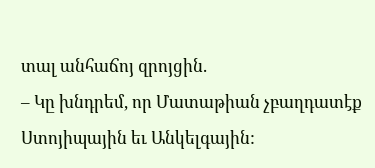տալ անհաճոյ զրոյցին.
– Կը խնդրեմ, որ Մատաթիան չբաղդատէք Ստոյիպային եւ Անկելգային: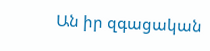Ան իր զգացական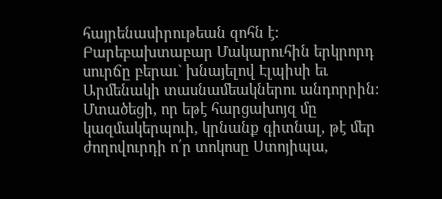հայրենասիրութեան զոհն է:
Բարեբախտաբար Մակարուհին երկրորդ սուրճը բերաւ` խնայելով Էլպիսի եւ Արմենակի տասնամեակներու անդորրին:
Մտածեցի, որ եթէ հարցախոյզ մը կազմակերպուի, կրնանք գիտնալ, թէ մեր ժողովուրդի ո՛ր տոկոսը Ստոյիպա,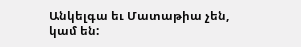Անկելգա եւ Մատաթիա չեն, կամ են: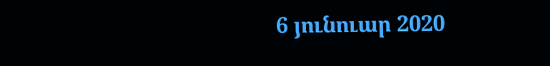6 յունուար 2020